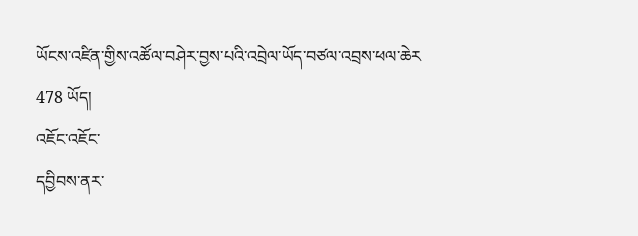ཡོངས་འཛིན་གྱིས་འཚོལ་བཤེར་བྱས་པའི་འབྲེལ་ཡོད་བཙལ་འབྲས་ཕལ་ཆེར 478 ཡོད།
འཇོང་འཇོང་
དབྱིབས་ནར་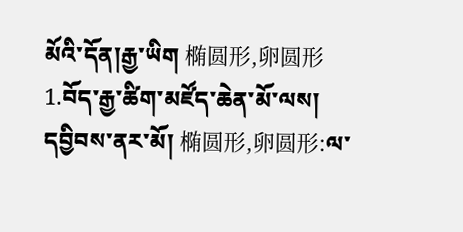མོའི་དོན།རྒྱ་ཡིག 椭圆形,卵圆形 1.བོད་རྒྱ་ཚིག་མཛོད་ཆེན་མོ་ལས། དབྱིབས་ནར་མོ། 椭圆形,卵圆形:ལ་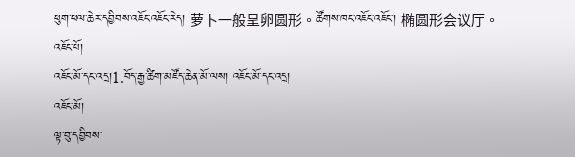ཕུག་ཕལ་ཆེར་དབྱིབས་འཇོང་འཇོང་རེད། 萝卜一般呈卵圆形。ཚོགས་ཁང་འཇོང་འཇོང་། 椭圆形会议厅。
འཇོང་པོ།
འཇོང་མོ་དང་འདྲ།1.བོད་རྒྱ་ཚིག་མཛོད་ཆེན་མོ་ལས། འཇོང་མོ་དང་འདྲ།
འཇོང་མོ།
ལྟ་བུ་དབྱིབས་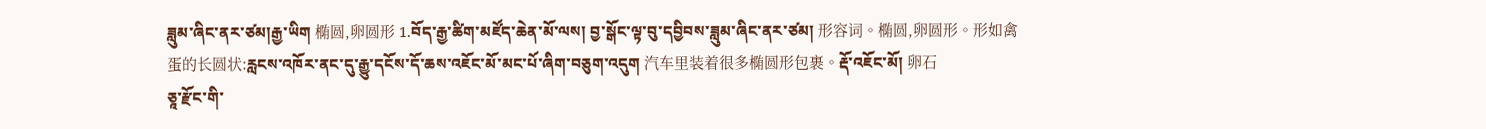ཟླུམ་ཞིང་ནར་ཙམ།རྒྱ་ཡིག 椭圆,卵圆形 1.བོད་རྒྱ་ཚིག་མཛོད་ཆེན་མོ་ལས། བྱ་སྒོང་ལྟ་བུ་དབྱིབས་ཟླུམ་ཞིང་ནར་ཙམ། 形容词。椭圆,卵圆形。形如禽蛋的长圆状:རླངས་འཁོར་ནང་དུ་རྒྱུ་དངོས་དོ་ཆས་འཇོང་མོ་མང་པོ་ཞིག་བཅུག་འདུག 汽车里装着很多椭圆形包裹。རྡོ་འཇོང་མོ། 卵石
ཅཱ་རྫོང་གི་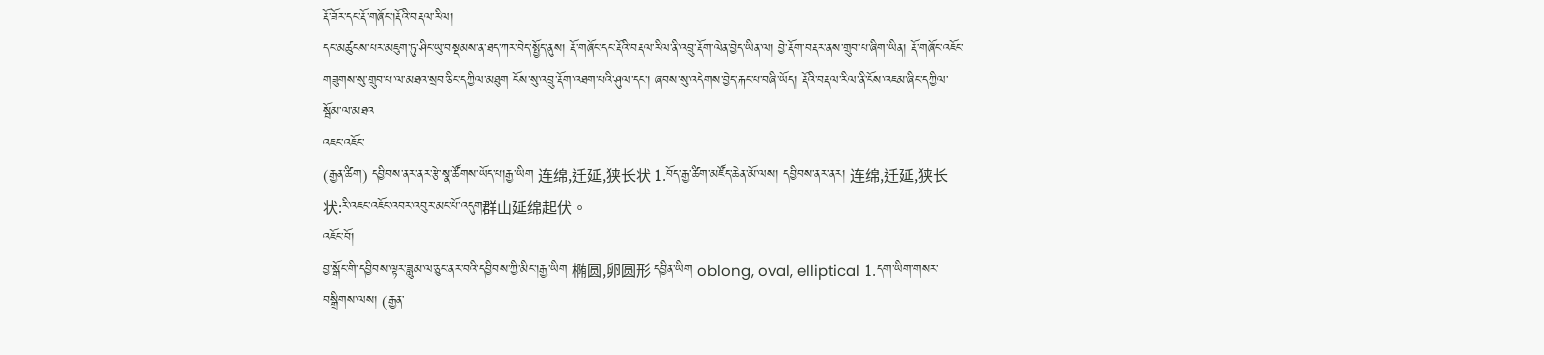རྡོ་ཟོར་དང་རྡོ་གཞོང་།རྡོའི་བརྡལ་རིལ།
དང་མཚུངས་པར་མཇུག་ཏུ་ཤིང་ཡུ་བསྡམས་ན་ཐད་ཀར་བེད་སྤྱོད་ནུས། རྡོ་གཞོང་དང་རྡོའི་བརྡལ་རིལ་ནི་འབྲུ་རྡོག་ལེན་བྱེད་ཡིན་ལ། བྱེ་རྡོག་བརྡར་ནས་གྲུབ་པ་ཞིག་ཡིན། རྡོ་གཞོང་འཇོང་གཟུགས་སུ་གྲུབ་པ་ལ་མཐའ་སྲབ་ཅིང་དཀྱིལ་མཐུག ངོས་སུ་འབྲུ་རྡོག་འཐག་པའི་ཤུལ་དང་། ཞབས་སུ་འདེགས་བྱེད་རྐང་པ་བཞི་ཡོད། རྡོའི་བརྡལ་རིལ་ནི་ངོས་འཇམ་ཞིང་དཀྱིལ་སྦོམ་ལ་མཐའ
འཇང་འཇོང་
(རྒྱན་ཚིག) དབྱིབས་ནར་ནར་རྩེ་སྣ་ཚོགས་ཡོད་པ།རྒྱ་ཡིག 连绵,迁延,狭长状 1.བོད་རྒྱ་ཚིག་མཛོད་ཆེན་མོ་ལས། དབྱིབས་ནར་ནར། 连绵,迁延,狭长状:རི་འཇང་འཇོང་འབར་འབུར་མང་པོ་འདུག群山延绵起伏。
འཇོང་བོ།
བྱ་སྒོང་གི་དབྱིབས་ལྟར་ཟླུམ་ལ་ཅུང་ནར་བའི་དབྱིབས་ཀྱི་མིང་།རྒྱ་ཡིག 椭圆,卵圆形 དབྱིན་ཡིག oblong, oval, elliptical 1.དག་ཡིག་གསར་བསྒྲིགས་ལས། (རྒྱན་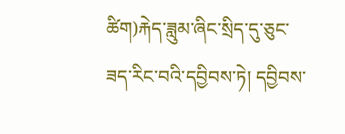ཚིག)རྐེད་ཟླུམ་ཞིང་སྲིད་དུ་ཅུང་ཟད་རིང་བའི་དབྱིབས་ཏེ། དབྱིབས་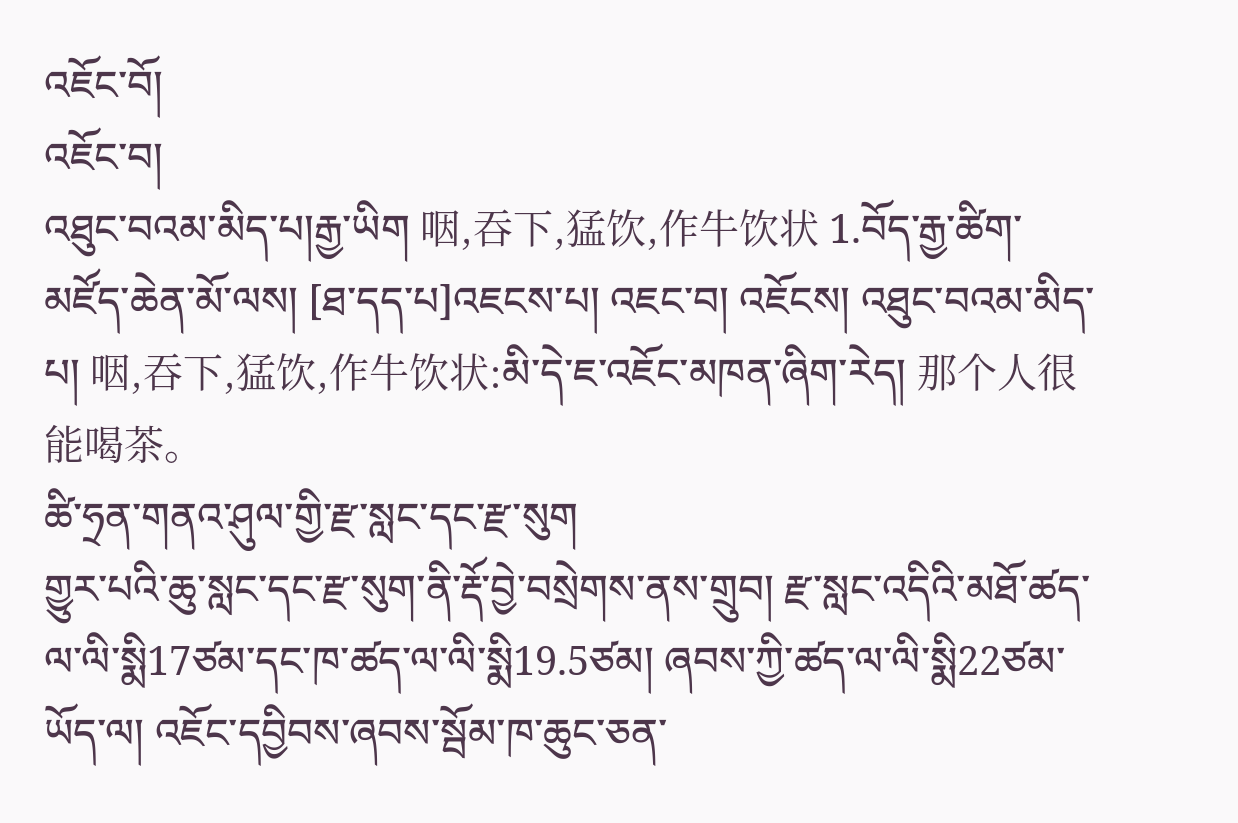འཇོང་བོ།
འཇོང་བ།
འཐུང་བའམ་མིད་པ།རྒྱ་ཡིག 咽,吞下,猛饮,作牛饮状 1.བོད་རྒྱ་ཚིག་མཛོད་ཆེན་མོ་ལས། [ཐ་དད་པ]འཇངས་པ། འཇང་བ། འཇོངས། འཐུང་བའམ་མིད་པ། 咽,吞下,猛饮,作牛饮状:མི་དེ་ཇ་འཇོང་མཁན་ཞིག་རེད། 那个人很能喝茶。
ཚི་ཧྲན་གནའ་ཤུལ་གྱི་རྫ་སླང་དང་རྫ་སུག
གྱུར་པའི་ཆུ་སླང་དང་རྫ་སུག་ནི་རྡོ་བྱེ་བསྲེགས་ནས་གྲུབ། རྫ་སླང་འདིའི་མཐོ་ཚད་ལ་ལི་སྨི17ཙམ་དང་ཁ་ཚད་ལ་ལི་སྨི19.5ཙམ། ཞབས་ཀྱི་ཚད་ལ་ལི་སྨི22ཙམ་ཡོད་ལ། འཇོང་དབྱིབས་ཞབས་སྦོམ་ཁ་ཆུང་ཅན་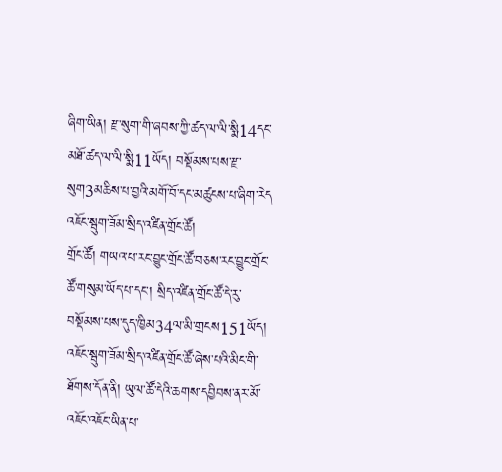ཞིག་ཡིན། རྫ་སུག་གི་ཞབས་ཀྱི་ཚད་ལ་ལི་སྨི14དང་མཐོ་ཚད་ལ་ལི་སྨི11ཡོད། བསྡོམས་པས་རྫ་སུག3མཆིས་པ་བྱའི་མགོ་བོ་དང་མཚུངས་པ་ཞིག་རེད
འཇོང་སྦུག་ཟོམ་སྲིད་འཛིན་གྲོང་ཚོ།
གྲོང་ཚོ། གཡའ་པ་རང་བྱུང་གྲོང་ཚོ་བཅས་རང་བྱུང་གྲོང་ཚོ་གསུམ་ཡོད་པ་དང་། སྲིད་འཛིན་གྲོང་ཚོ་དེ་རུ་བསྡོམས་པས་དུད་ཁྱིམ34ལ་མི་གྲངས151ཡོད། འཇོང་སྦུག་ཟོམ་སྲིད་འཛིན་གྲོང་ཚོ་ཞེས་པའི་མིང་གི་ཐོགས་དོན་ནི། ཡུལ་ཚོ་དེའི་ཆགས་དབྱིབས་ནར་མོ་འཇོང་འཇོང་ཡིན་པ་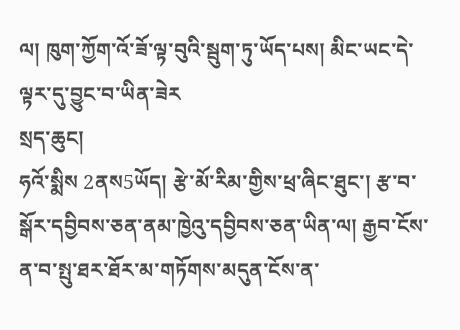ལ། ཁུག་ཀྱོག་འོ་ཟོ་ལྟ་བུའི་སྦུག་ཏུ་ཡོད་པས། མིང་ཡང་དེ་ལྟར་དུ་བྱུང་བ་ཡིན་ཟེར
སྲད་ཆུང།
ཧའོ་སྨིས 2ནས5ཡོད། རྩེ་མོ་རིམ་གྱིས་ཕྲ་ཞིང་ཐུང་། རྩ་བ་སྒོར་དབྱིབས་ཅན་ནམ་ཁྱེའུ་དབྱིབས་ཅན་ཡིན་ལ། རྒྱབ་ངོས་ན་བ་སྤུ་ཐར་ཐོར་མ་གཏོགས་མདུན་ངོས་ན་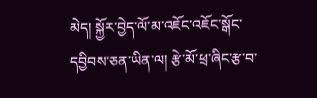མེད། སྐྱོར་བྱེད་ལོ་མ་འཇོང་འཇོང་སྒོང་དབྱིབས་ཅན་ཡིན་ལ། རྩེ་མོ་ཕྲ་ཞིང་རྩ་བ་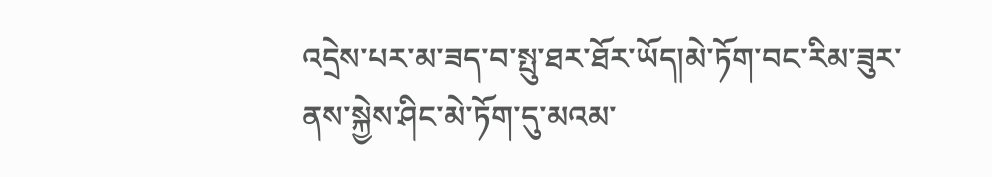འདྲེས་པར་མ་ཟད་བ་སྤུ་ཐར་ཐོར་ཡོད།མེ་ཏོག་བང་རིམ་ཟུར་ནས་སྐྱེས་ཤིང་མེ་ཏོག་དུ་མའམ་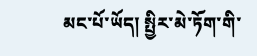མང་པོ་ཡོད། སྤྱིར་མེ་ཏོག་གི་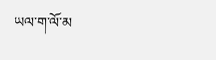ཡལ་ག་ལོ་མ